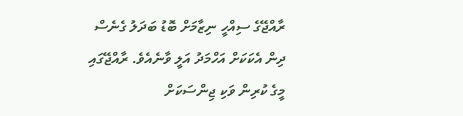ރާއްޖޭގެ ސިއްހީ ނިޒާމަށް ބޮޑު ބަދަލު ގެނެސް ދިން އެކަކަށް އަހްމަދު އަލީ ވާނެއެވެ. ރާއްޖޭގައި މީގެ ކުރިން ވަކި ޖިންސަކަށް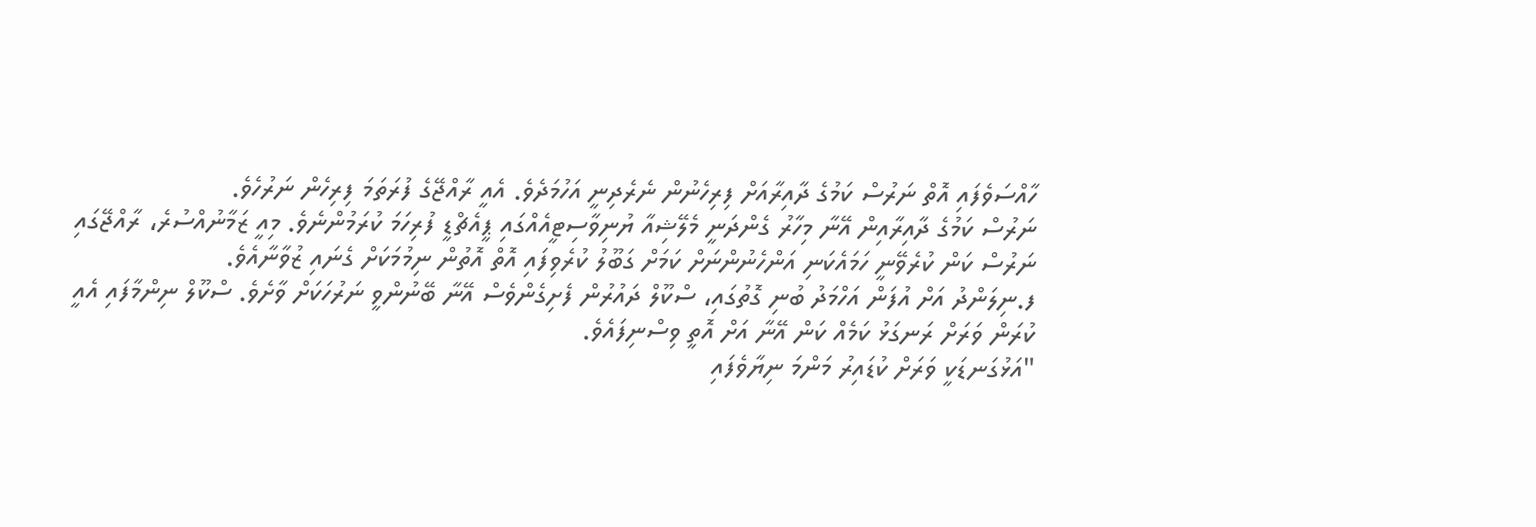ހާއްސަވެފައި އޮތް ނަރުސް ކަމުގެ ދާއިރާއަށް ފިރިހެނުން ނެރެދިނީ އަހުމަދެވެ. އެއީ ރާއްޖޭގެ ފުރަތަމަ ފިރިހެން ނަރުހެވެ.
ނަރުސް ކަމުގެ ދާއިރާއިން އޭނާ މިހާރު ގެންދަނީ މެލޭޝިއާ ޔުނިވާސިޓީއެއްގައި ޕީއެޗްޑީ ފުރިހަމަ ކުރަމުންނެވެ. މިއީ ޒަމާނުއްސުރެ، ރާއްޖޭގައި ނަރުސް ކަން ކުރެވޭނީ ހަމައެކަނި އަންހެނުންނަށް ކަމަށް ގަބޫލު ކުރެވިފައި އޮތް އޮތުން ނިމުމަކަށް ގެނައި ޒުވާނާއެވެ.
ފ.ނިލަންދު އަށް އުފަން އަހްމަދު ބުނި ގޮތުގައި، ސްކޫލް ދައުރުން ފެށިގެންވެސް އޭނާ ބޭނުންވީ ނަރުހަކަށް ވާށެވެ. ސްކޫލް ނިންމާފައި އެއީ ކުރަން ވަރަށް ރަނގަޅު ކަމެއް ކަން އޭނާ އަށް އޮތީ ވިސްނިފައެވެ.
"އަޅުގަނޑަކީ ވަރަށް ކުޑައިރު މަންމަ ނިޔާވެފައި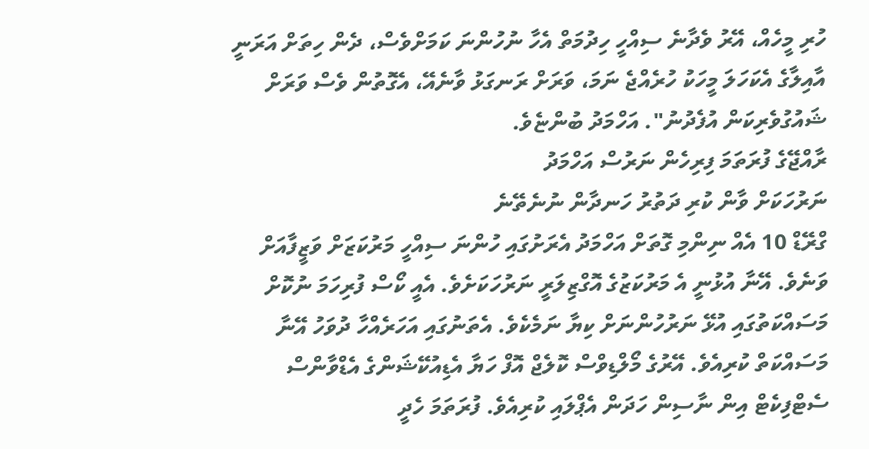ހުރި މީހެއް، އޭރު ވެދާނެ ސިއްހީ ހިދުމަތް އެހާ ނުހުންނަ ކަމަށްވެސް، ދެން ހިތަށް އަރަނީ އާއިލާގެ އެކަހަލަ މީހަކު ހުރެއްޖެ ނަމަ، ވަރަށް ރަނގަޅު ވާނެއޭ، އެގޮތުން ވެސް ވަރަށް ޝައުގުވެރިކަން އުފެދުނު". އަހްމަދު ބުންޏެވެ.
ރާއްޖޭގެ ފުރަތަމަ ފިރިހެން ނަރުސް އަހްމަދު
ނަރުހަކަށް ވާން ކުރި ދަތުރު ހަނދާން ނުނެތޭނެ
ގްރޭޑް 10 އެއް ނިންމި ގޮތަށް އަހްމަދު އެރަށުގައި ހުންނަ ސިއްހީ މަރުކަޒަށް ވަޒީފާއަށް ވަނެވެ. އޭނާ އުޅުނީ އެ މަރުކަޒުގެ އޮގްޒިލަރީ ނަރުހަކަށެވެ. އެއީ ކޯސް ފުރިހަމަ ނުކޮށް މަސައްކަތުގައި އުޅޭ ނަރުހުންނަށް ކިޔާ ނަމެކެވެ. އެތަނުގައި އަހަރެއްހާ ދުވަހު އޭނާ މަސައްކަތް ކުރިއެވެ. އޭރުގެ މޯލްޑިވްސް ކޮލެޖް އޮފް ހަޔާ އެޑިއުކޭޝަންގެ އެޑްވާންސް ސެޓްފިކެޓް އިން ނާސިން ހަދަން އެޕްލައި ކުރިއެވެ. ފުރަތަމަ ހެދީ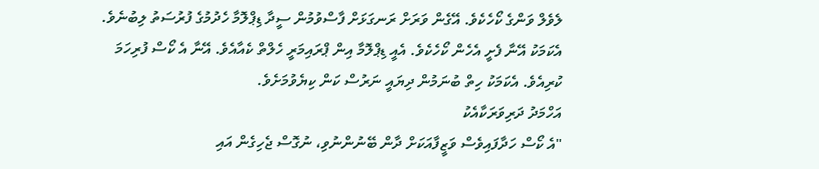ލެވެލް ވަންގެ ކޯހެކެވެ. އޭގެން ވަރަށް ރަނގަޅަށް ފާސްވުމުން ސީދާ ޑިޕްލޮމާ ހެދުމުގެ ފުރުސަތު ލިބުނެވެ.
އެކަމަކު އޭނާ ފެށީ އެހެން ކޯހެކެވެ. އެއީ ޑިޕްލޮމާ އިން ޕްރައިމަރީ ހެލްތް ކެއާއެވެ. އޭނާ އެ ކޯސް ފުރިހަމަ ކުރިއެވެ. އެކަމަކު ހިތް ބުނަމުން ދިޔައީ ނަރުސް ކަން ކިޔެވުމަށެވެ.
އަހްމަދު ދަރިވަރަކާއެކު
"އެ ކޯސް ހަދާފައިވެސް ވަޒީފާއަކަށް ދާން ބޭނުންނުވި، ނުގޮސް ޖެހިގެން އައި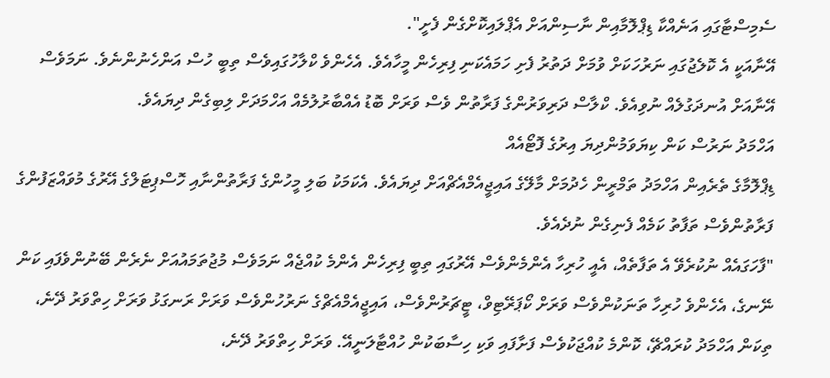ސެމިސްޓާގައި އަނެއްކާ ޑިޕްލޮމާއިން ނާސިންއަށް އެޕްލައިކޮށްގެން ފެށީ".
އޭނާއަކީ އެ ކޮލެޖުގައި ނަރުހަކަށް ވުމަށް ދަތުރު ފެށި ހަމައެކަނި ފިރިހެން މީހާއެވެ. އެހެންވެ ކްލާހުގައިވެސް ތިބީ ހުސް އަންހެނުންނެވެ. ނަމަވެސް އޭނާއަށް އުނދަގުލެއް ނުވިއެވެ. ކްލާސް ދަރިވަރުންގެ ފަރާތުން ވެސް ވަރަށް ބޮޑު އެއްބާރުލުމެއް އަހްމަދަށް ލިބިގެން ދިޔައެވެ.
އަހްމަދު ނަރުސް ކަން ކިޔަވަމުންދިޔަ އިރުގެ ފޮޓޯއެއް
ޑިޕްލޮމާގެ ތެރެއިން އަހްމަދު ތަމްރީން ހެދުމަށް މާލޭގެ އައިޖީއެމްއެޗްއަށް ދިޔައެވެ. އެކަމަކު ބަލި މީހުންގެ ފަރާތުންނާއި ހޮސްޕިޓަލްގެ އޭރުގެ މުވައްޒަފުންގެ ފަރާތުންވެސް ތަފާތު ކަމެއް ފެނިގެން ނުދެއެވެ.
"ފާހަގައެއް ނުކުރެވޭ އެ ތަފާތެއް، އެއީ ހުރިހާ އެންމެންވެސް އޭރުގައި ތިބީ ފިރިހެން އެންމެ ކުއްޖެއް ނަމަވެސް މުޖުތަމައުއަށް ނެރެން ބޭނުންވެފައި ކަން ނޭނގެ، އެހެންވެ ހުރިހާ ތަނަކުންވެސް ވަރަށް ކޯޕަރޭޓިވް، ޓީޗަރުންވެސް، އައިޖީއެމްއެޗްގެ ނަރުހުންވެސް ވަރަށް ރަނގަޅު ވަރަށް ހިތްވަރު ދޭނެ، ތިކަން އަހްމަދު ކުރައްޗޭ، ކޮންމެ ކުއްޖަކުވެސް ފަށާފައި ވަކި ހިސާބަކުން ހުއްޓާލަނީއޭ. ވަރަށް ހިތްވަރު ދޭނެ،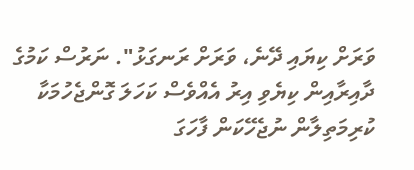ވަރަށް ކިޔައި ދޭނެ، ވަރަށް ރަނގަޅު". ނަރުސް ކަމުގެ ދާއިރާއިން ކިޔެވި އިރު އެއްވެސް ކަހަލަ ގޮންޖެހުމަކާ ކުރިމަތިލާން ނުޖެހޭކަން ފާހަގަ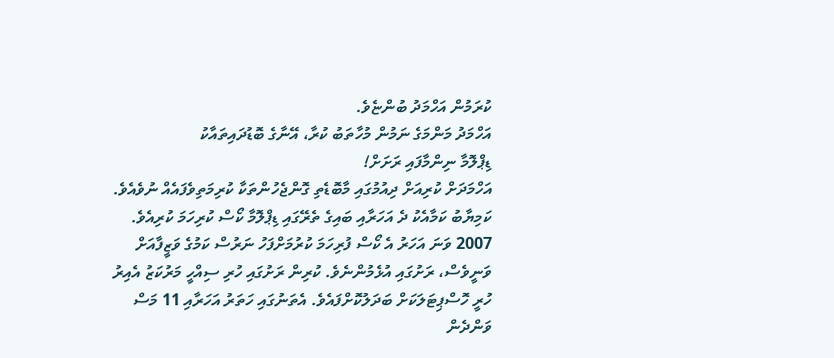ކުރަމުން އަހްމަދު ބުންޏެވެ.
އަހްމަދު މަންމަގެ ނަމުން މުހާތަބު ކުރާ، އޭނާގެ ބޮޑުދައިތައާކު
ޑިޕްލޮމާ ނިންމާފައި ރަށަށް!
އަހްމަދަށް ކުރިއަށް ދިއުމުގައި މާބޮޑެތި ގޮންޖެހުންތަކާ ކުރިމަތިވެފައެއް ނުވެއެވެ. ކަމިޔާބު ކަމާއެކު ދެ އަހަރާއި ބައިގެ ތެރޭގައި ޑިޕްލޮމާ ކޯސް ކުރިހަމަ ކުރިއެވެ. 2007 ވަނަ އަހަރު އެ ކޯސް ފުރިހަމަ ކުރުމަށްފަހު ނަރުސް ކަމުގެ ވަޒީފާއަށް ވަނީވެސް، ރަށުގައި އުޅެމުންނެވެ. ކުރިން ރަށުގައި ހުރި ސިއްހީ މަރުކަޒު އެއިރު ހުރީ ހޮސްޕިޓަލަކަށް ބަދަލުކޮށްފައެވެ. އެތަނުގައި ހަތަރު އަހަރާއި 11 މަސް ވަންދެން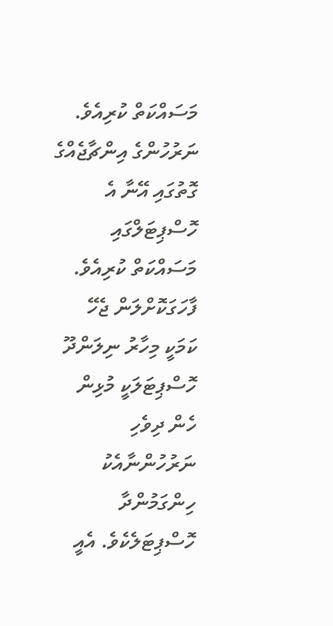މަސައްކަތް ކުރިއެވެ. ނަރުހުންގެ އިންޗާޖެއްގެ ގޮތުގައި އޭނާ އެ ހޮސްޕިޓަލްގައި މަސައްކަތް ކުރިއެވެ. ފާހަގަކޮށްލަން ޖެހޭ ކަމަކީ މިހާރު ނިލަންދޫ ހޮސްޕިޓަލަކީ މުޅިން ހެން ދިވެހި ނަރުހުންނާއެކު ހިންގަމުންދާ ހޮސްޕިޓަލެކެވެ. އެއީ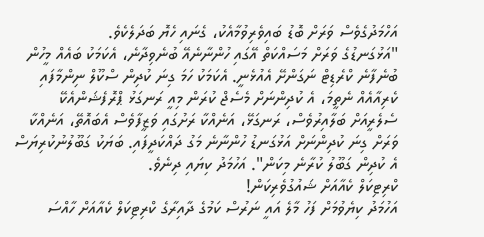އަހްމަދުގެވެސް ވަރަށް ބޮޑު ބައިވެރިވުމާއެކު، ގެނައި ހެޔޮ ބަދަލެކެވެ.
"އަޅުގަނޑުގެ ވަރަށް މަސައްކަތް އޭގައި ހުންނާނެއޭ ބުނެވިދާނެ، އެކަމަކު ބައެއް މީހުން ބުނެފާނެ ކްރެޑިޓް ނަގަންށޭ އެއުޅެނީ. އެކަމަކު ހަމަ ގިނަ ކުދިން ސްކޫލް ނިންމާފައި ކެރިއާއެއް ނެތީމަ، އެ ކުދިންނަށް މެސެޖް ކުރަން މިއީ ރަނގަޅު ޕްރޮފެޝަންއެކޭ ސެލެރީއަށް ބަލާއިރުވެސް، ރަނގަޅޭ، އަނެއްކާ ރަށުގައި ވަޒީފާވެސް އެބައޮތޭ، އަނެއްކާ ވަރަށް ގިނަ ކުދިންނަށް އަޅުގަނޑު ހުންނާނެ މަގު ދައްކަދީފައި. ބަޔަކު ގަބޫލުނުކުރިޔަސް އެ ކުދިން ގަބޫލު ކުރާނެ މިކަން". އަހުމަދު ކިޔައި ދިނެވެ.
ކްރިޓިކަލް ކެއާއަށް ޝައުގުވެރިކަން!
އަހުމަދު ކިޔެވުމަށް ފަހު މާލެ އައީ ނަރުސް ކަމުގެ ދާއިރާގެ ކްރިޓިކަލް ކެއާއަށް ހާއްސަ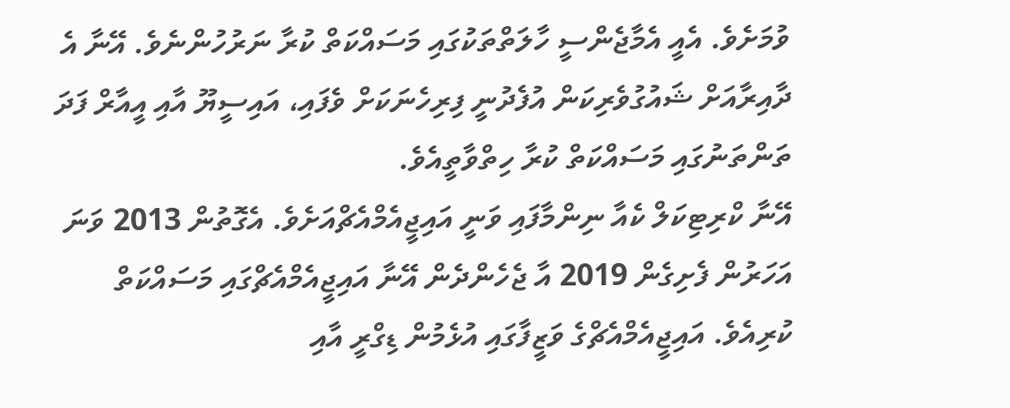ވުމަށެވެ. އެއީ އެމާޖެންސީ ހާލަތްތަކުގައި މަސައްކަތް ކުރާ ނަރުހުންނެވެ. އޭނާ އެ ދާއިރާއަށް ޝައުގުވެރިކަން އުފެދުނީ ފިރިހެނަކަށް ވެފައި، އައިސީޔޫ އާއި އީއާރް ފަދަ ތަންތަނުގައި މަސައްކަތް ކުރާ ހިތްވާތީއެވެ.
އޭނާ ކްރިޓިކަލް ކެއާ ނިންމާފައި ވަނީ އައިޖީއެމްއެޗްއަށެވެ. އެގޮތުން 2013 ވަނަ އަހަރުން ފެށިގެން 2019 އާ ޖެހެންދެން އޭނާ އައިޖީއެމްއެޗްގައި މަސައްކަތް ކުރިއެވެ. އައިޖީއެމްއެޗްގެ ވަޒީފާގައި އުޅެމުން ޑިގްރީ އާއި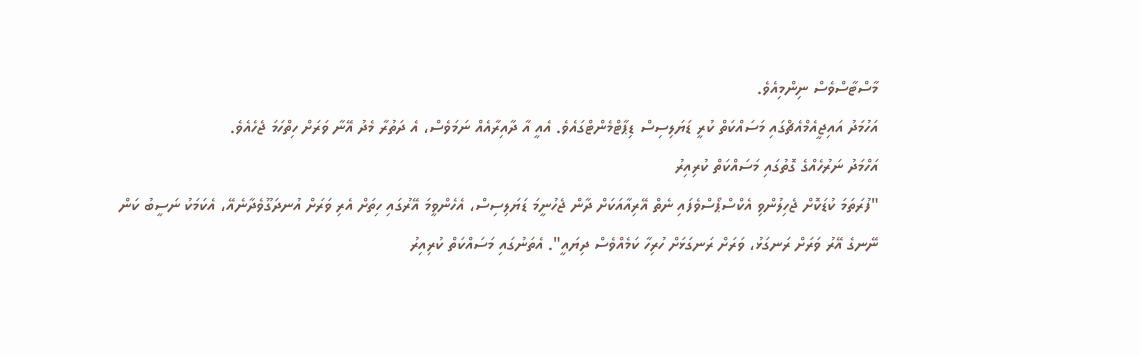މާސްޓާސްވެސް ނިންމިއެވެ.
އަހުމަދު އައިޖީއެމްއެޗްގައި މަސައްކަތް ކުރީ ޑަޔަލިސިސް ޑިޕާޓްމެންޓްގައެވެ. އެއީ އާ ދާއިރާއެއް ނަމަވެސް، އެ ދަތުރާ މެދު އޭނާ ވަރަށް ހިތްހަމަ ޖެހެއެވެ.
އަހްމަދު ނަރުހެއްގެ ގޮތުގައި މަސައްކަތް ކުރިއިރު
"ފުރަތަމަ ކުޑަކޮށް ޖެހިލުންވި އެކްސްޕޯސްވެފައި ނެތް އޭރިއާއަކަށް ދާން ޖެހުނީމަ ޑަޔަލިސިސް، އެހެންވީމަ އޭރުގައި ހިތަށް އެރި ވަރަށް އުނދަގޫވެދާނެއޭ، އެކަމަކު ނަސީބު ކަން ނޭނގެ އޭރު ވަރަށް ރަނގަޅު، ވަރަށް ރަނގަޅަށް ހުރިހާ ކަމެއްވެސް ދިޔައީ". އެތަނުގައި މަސައްކަތް ކުރިއިރު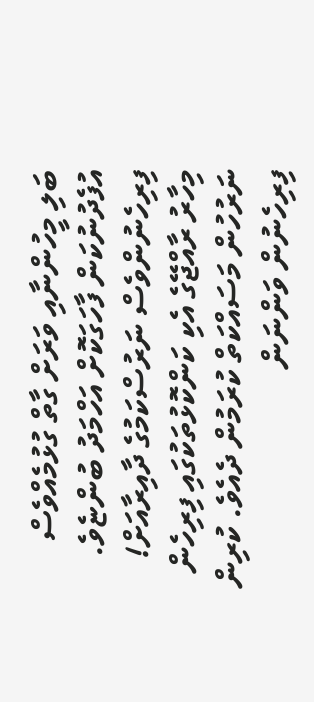ބަލި މީހުންނާއި ވަރަށް ގާތް ގުޅުމެއްވެސް އުފެދުނުކަން ފާހަގަކޮށް އަހްމަދު ބުންޏެވެ.
ފިރިހެނުންވެސް ނަރުސްކަމުގެ ދާއިރާއަށް!
މިހާރު ރާއްޖޭގެ އެކި ކަންކޮޅުތަކުގައި ފިރިހެން ނަރުހުން މަސައްކަތް ކުރަމުން ދެއެވެ. ކުރިން ފިރިހެނުން ވަންނަން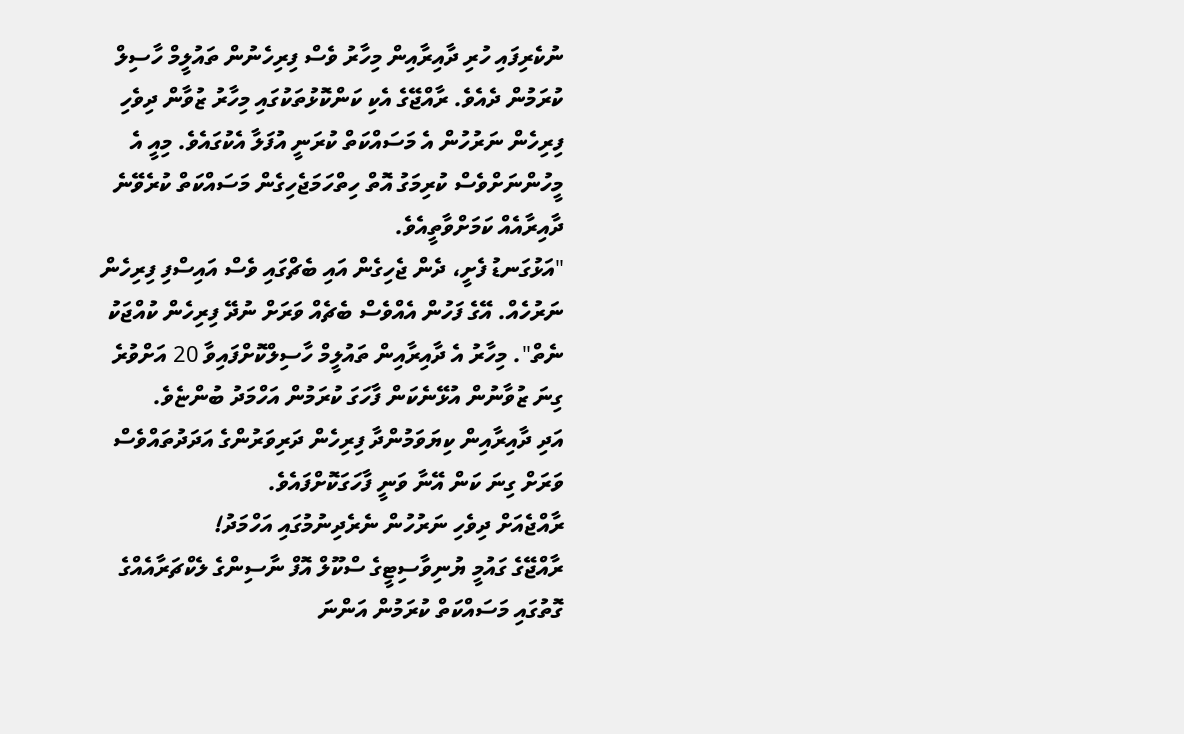ނުކެރިފައި ހުރި ދާއިރާއިން މިހާރު ވެސް ފިރިހެނުން ތައުލީމް ހާސިލް ކުރަމުން ދެއެވެ. ރާއްޖޭގެ އެކި ކަންކޮޅުތަކުގައި މިހާރު ޒުވާން ދިވެހި ފިރިހެން ނަރުހުން އެ މަސައްކަތް ކުރަނީ އުފަލާ އެކުގައެވެ. މިއީ އެ މީހުންނަށްވެސް ކުރިމަގު އޮތް ހިތްހަމަޖެހިގެން މަސައްކަތް ކުރެވޭނެ ދާއިރާއެއް ކަމަށްވާތީއެވެ.
"އަޅުގަނޑު ފެށީ، ދެން ޖެހިގެން އައި ބެޗްގައި ވެސް އައިސްފި ފިރިހެން ނަރުހެއް. އޭގެ ފަހުން އެއްވެސް ބެޗެއް ވަރަށް ނުދޭ ފިރިހެން ކުއްޖަކު ނެތް". މިހާރު އެ ދާއިރާއިން ތައުލީމް ހާސިލްކޮށްފައިވާ 20 އަށްވުރެ ގިނަ ޒުވާނުން އުޅޭނެކަން ފާހަގަ ކުރަމުން އަހްމަދު ބުންޏެވެ.
އަދި ދާއިރާއިން ކިޔަވަމުންދާ ފިރިހެން ދަރިވަރުންގެ އަދަދުތައްވެސް ވަރަށް ގިނަ ކަން އޭނާ ވަނީ ފާހަގަކޮށްފައެވެ.
ރާއްޖެއަށް ދިވެހި ނަރުހުން ނެރެދިނުމުގައި އަހްމަދު!
ރާއްޖޭގެ ގައުމީ ޔުނިވާސިޓީގެ ސްކޫލް އޮފް ނާސިންގެ ލެކްޗަރާއެއްގެ ގޮތުގައި މަސައްކަތް ކުރަމުން އަންނަ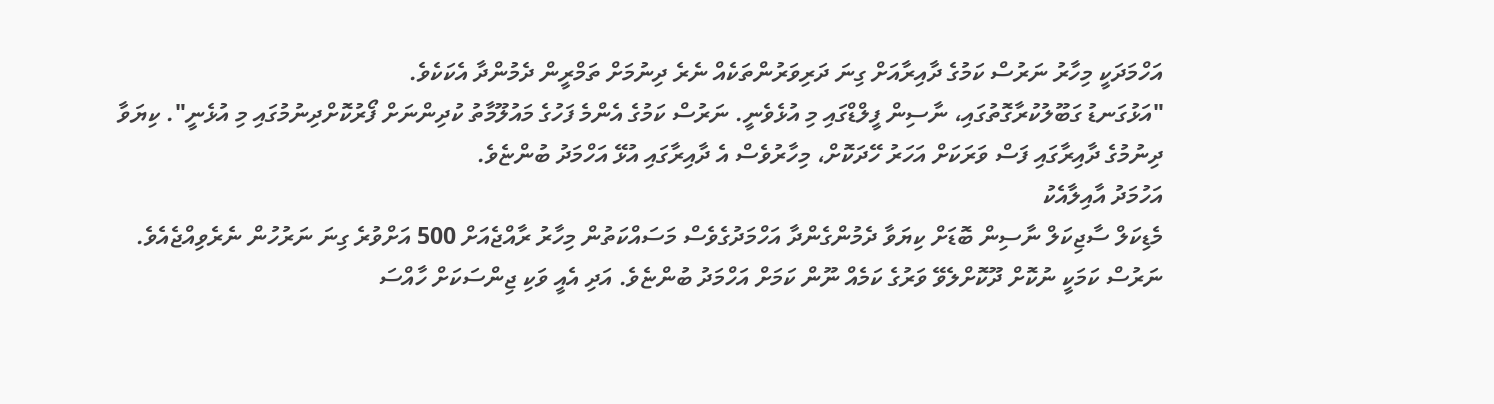އަހްމަދަކީ މިހާރު ނަރުސް ކަމުގެ ދާއިރާއަށް ގިނަ ދަރިވަރުންތަކެއް ނެރެ ދިނުމަށް ތަމްރީން ދެމުންދާ އެކަކެވެ.
"އަޅުގަނޑު ގަބޫލުކުރާގޮތުގައި، ނާސިން ފީލްޑްގައި މި އުޅެވެނީ. ނަރުސް ކަމުގެ އެންމެ ފަހުގެ މައުލޫމާތު ކުދިންނަށް ފޯރުކޮށްދިނުމުގައި މި އުޅެނީ". ކިޔަވާ ދިނުމުގެ ދާއިރާގައި ފަސް ވަރަކަށް އަހަރު ހޭދަކޮށް، މިހާރުވެސް އެ ދާއިރާގައި އުޅޭ އަހްމަދު ބުންޏެވެ.
އަހުމަދު އާއިލާއެކު
މެޑިކަލް ސާޖިކަލް ނާސިން ބޮޑަށް ކިޔަވާ ދެމުންގެންދާ އަހްމަދުގެވެސް މަސައްކަތުން މިހާރު ރާއްޖެއަށް 500 އަށްވުރެ ގިނަ ނަރުހުން ނެރެވިއްޖެއެވެ.
ނަރުސް ކަމަކީ ނުކޮށް ދޫކޮށްލެވޭ ވަރުގެ ކަމެއް ނޫން ކަމަށް އަހްމަދު ބުންޏެވެ. އަދި އެއީ ވަކި ޖިންސަކަށް ހާއްސަ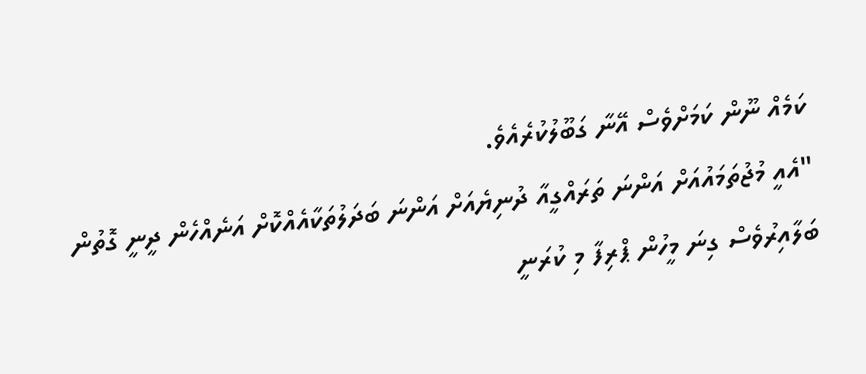ކަމެއް ނޫން ކަމަށްވެސް އޭނާ ގަބޫލުކުރެއެވެ.
"އެއީ މުޖުތަމައުއަށް އަންނަ ތަރައްގީއާ ދުނިޔެއަށް އަންނަ ބަދަލުތަކާއެއްކޮށް އަނެއްހެން ދީނީ ގޮތުން ބަލާއިރުވެސް ގިނަ މީހުން ޕްރިފާ މި ކުރަނީ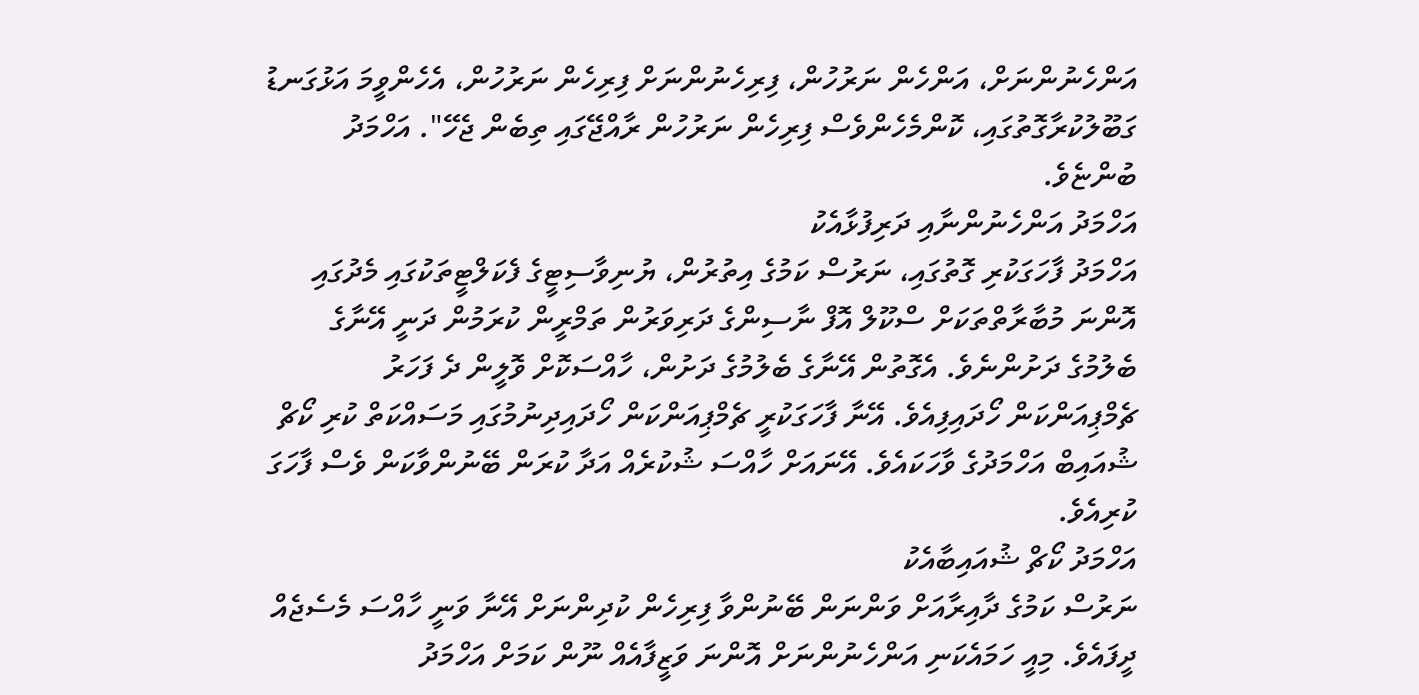އަންހެނުންނަށް، އަންހެން ނަރުހުން، ފިރިހެނުންނަށް ފިރިހެން ނަރުހުން، އެހެންވީމަ އަޅުގަނޑު ގަބޫލުކުރާގޮތުގައި، ކޮންމެހެންވެސް ފިރިހެން ނަރުހުން ރާއްޖޭގައި ތިބެން ޖެހޭ". އަހްމަދު ބުންޏެވެ.
އަހްމަދު އަންހެނުންނާއި ދަރިފުޅާއެކު
އަހްމަދު ފާހަގަކުރި ގޮތުގައި، ނަރުސް ކަމުގެ އިތުރުން، ޔުނިވާސިޓީގެ ފެކަލްޓީތަކުގައި މެދުގައި އޮންނަ މުބާރާތްތަކަށް ސްކޫލް އޮފް ނާސިންގެ ދަރިވަރުން ތަމްރީން ކުރަމުން ދަނީ އޭނާގެ ބެލުމުގެ ދަށުންނެވެ. އެގޮތުން އޭނާގެ ބެލުމުގެ ދަށުން، ހާއްސަކޮށް ވޮލީން ދެ ފަހަރު ޗެމްޕިއަންކަން ހޯދައިފިއެވެ. އޭނާ ފާހަގަކުރީ ޗެމްޕިއަންކަން ހޯދައިދިނުމުގައި މަސައްކަތް ކުރި ކޯޗް ޝުއައިބް އަހްމަދުގެ ވާހަކައެވެ. އޭނައަށް ހާއްސަ ޝުކުރެއް އަދާ ކުރަން ބޭނުންވާކަން ވެސް ފާހަގަ ކުރިއެވެ.
އަހްމަދު ކޯޗް ޝުއައިބާއެކު
ނަރުސް ކަމުގެ ދާއިރާއަށް ވަންނަން ބޭނުންވާ ފިރިހެން ކުދިންނަށް އޭނާ ވަނީ ހާއްސަ މެސެޖެއް ދީފައެވެ. މިއީ ހަމައެކަނި އަންހެނުންނަށް އޮންނަ ވަޒީފާއެއް ނޫން ކަމަށް އަހްމަދު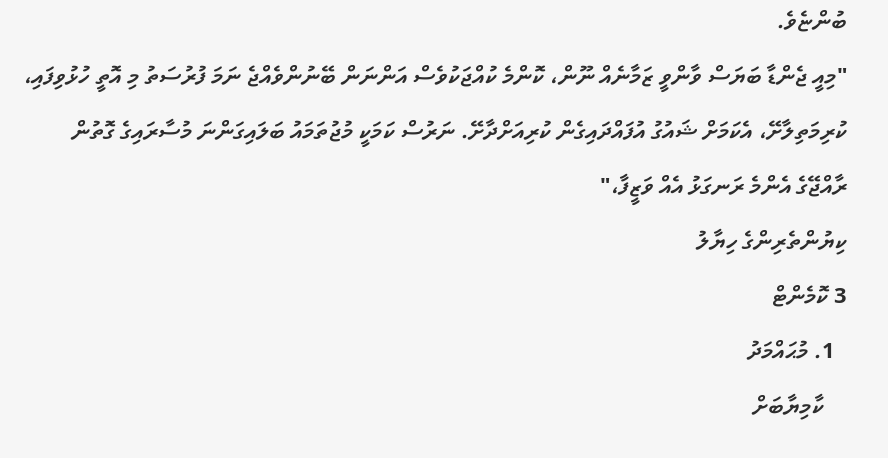ބުންޏެވެ.
"މިއީ ޖެންޑާ ބަޔަސް ވާންވީ ޒަމާނެއް ނޫން، ކޮންމެ ކުއްޖަކުވެސް އަންނަން ބޭނުންވެއްޖެ ނަމަ ފުރުސަތު މި އޮތީ ހުޅުވިފައި، ކުރިމަތިލާށޭ، އެކަމަށް ޝައުގު އުފައްދައިގެން ކުރިއަށްދާށޭ. ނަރުސް ކަމަކީ މުޖުތަމައު ބަލައިގަންނަ މުސާރައިގެ ގޮތުން ރާއްޖޭގެ އެންމެ ރަނގަޅު އެއް ވަޒީފާ،"
ކިޔުންތެރިންގެ ހިޔާލު
3 ކޮމެންޓް
  1. މުޙައްމަދު
    ކާމިޔާބަށް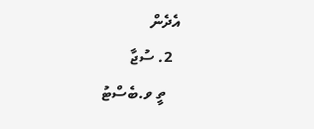އެދެން
  2. ސުޖާ
    ތީ ވ.ބެސްޓު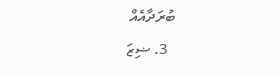ބުރަދާއެއް
  3. ޟިޒަ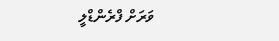ވަރަށް ފްރެންޑްލީ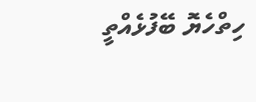ހިތްހެޔޮ ބޭފުޅެއްތީ